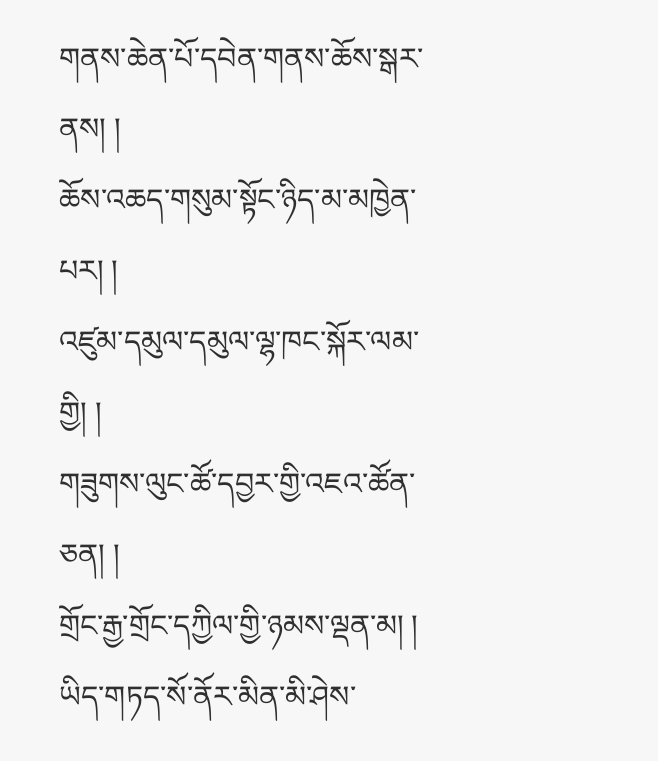གནས་ཆེན་པོ་དབེན་གནས་ཆོས་སྒར་ནས། །
ཆོས་འཆད་གསུམ་སྟོང་ཉིད་མ་མཁྱེན་པར། །
འཛུམ་དམུལ་དམུལ་ལྷ་ཁང་སྐོར་ལམ་གྱི། །
གཟུགས་ལུང་ཚོ་དབྱར་གྱི་འཇའ་ཚོན་ཅན། །
གྲོང་རྒྱ་གྲོང་དཀྱིལ་གྱི་ཉམས་ལྡན་མ། །
ཡིད་གཏད་སོ་ནོར་མིན་མི་ཤེས་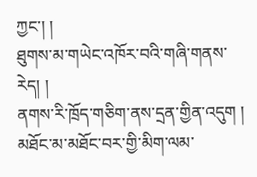ཀྱང་། །
ཐུགས་མ་གཡེང་འཁོར་བའི་གཞི་གནས་རེད། །
ནགས་རི་ཁྲོད་གཅིག་ནས་དྲན་གྱིན་འདུག །
མཐོང་མ་མཐོང་བར་གྱི་མིག་ལམ་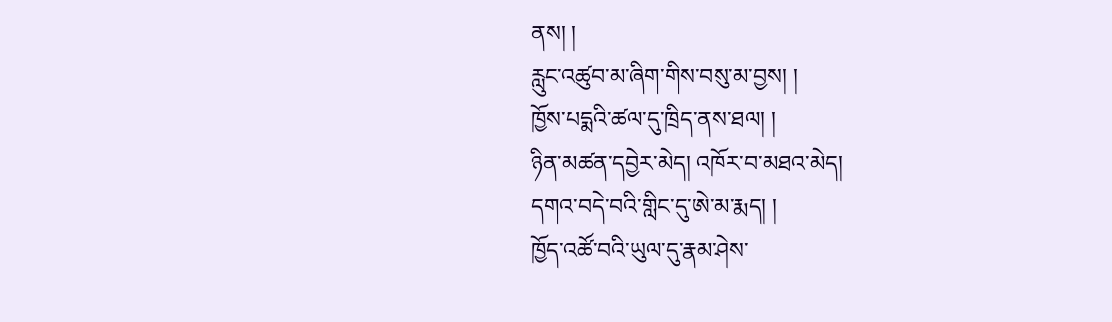ནས། །
རླུང་འཚུབ་མ་ཞིག་གིས་བསུ་མ་བྱས། །
ཁྱོས་པདྨའི་ཚལ་དུ་ཁྲིད་ནས་ཐལ། །
ཉིན་མཚན་དབྱེར་མེད། འཁོར་བ་མཐའ་མེད།
དགའ་བདེ་བའི་གླིང་དུ་ཨེ་མ་རྨད། །
ཁྱོད་འཚོ་བའི་ཡུལ་དུ་རྣམ་ཤེས་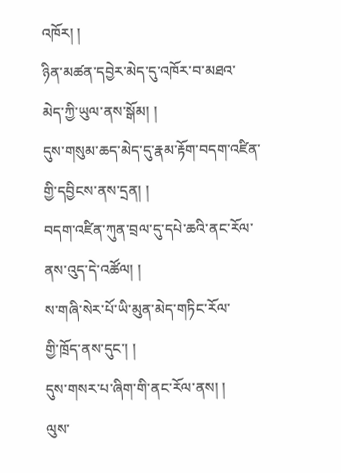འཁོར། །
ཉིན་མཚན་དབྱེར་མེད་དུ་འཁོར་བ་མཐའ་
མེད་ཀྱི་ཡུལ་ནས་སྒོམ། །
དུས་གསུམ་ཆད་མེད་དུ་རྣམ་རྟོག་བདག་འཛིན་
གྱི་དབྱིངས་ནས་དྲན། །
བདག་འཛིན་ཀུན་བྲལ་དུ་དཔེ་ཆའི་ནང་རོལ་
ནས་འུད་དེ་འཚོལ། །
ས་གཞི་སེར་པོ་ཡི་མུན་མེད་གཏིང་རོལ་
གྱི་ཁྲོད་ནས་དུང་། །
དུས་གསར་པ་ཞིག་གི་ནང་རོལ་ནས། །
ལུས་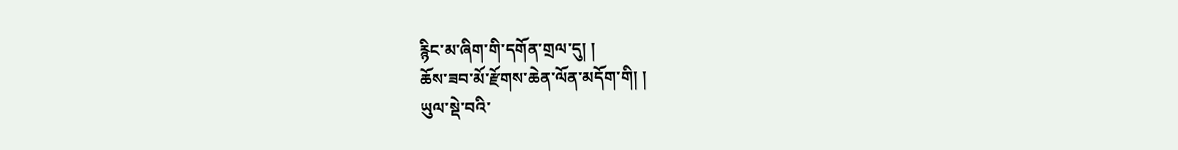རྙིང་མ་ཞིག་གི་དགོན་གྲལ་དུ། །
ཆོས་ཟབ་མོ་རྫོགས་ཆེན་ལོན་མདོག་གི། །
ཡུལ་སྡེ་བའི་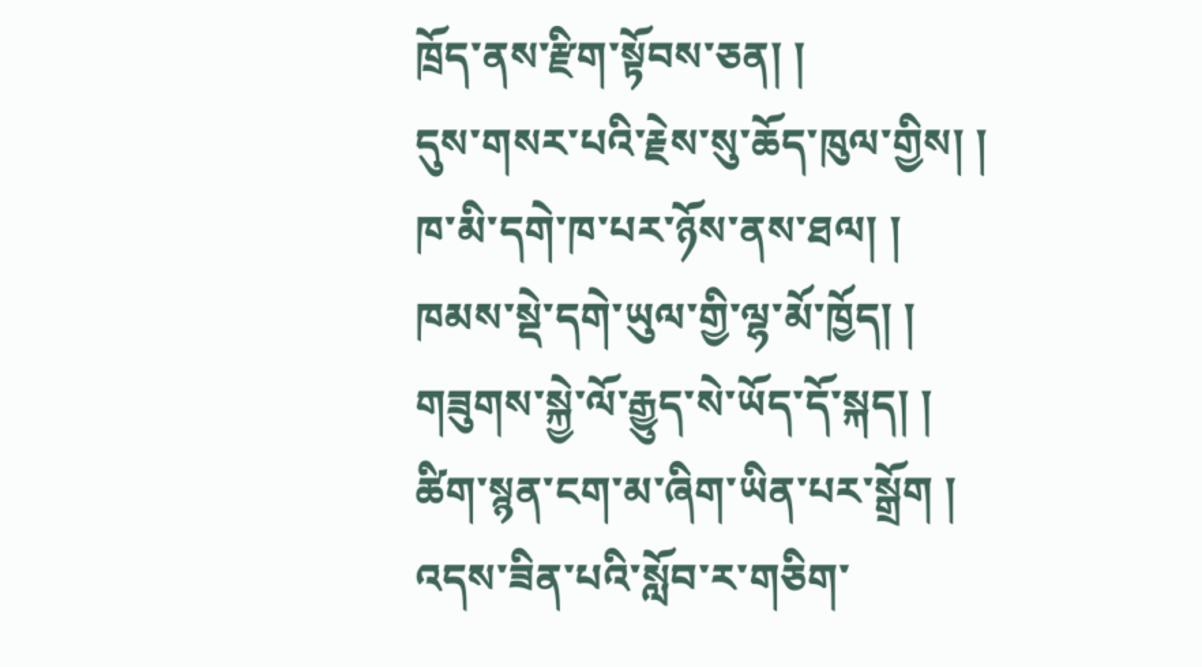ཁྲོད་ནས་རྫིག་སྟོབས་ཅན། །
དུས་གསར་པའི་རྗེས་སུ་ཆོད་ཁུལ་གྱིས། །
ཁ་མི་དགེ་ཁ་པར་ཉོས་ནས་ཐལ། །
ཁམས་སྡེ་དགེ་ཡུལ་གྱི་ལྷ་མོ་ཁྱོད། །
གཟུགས་སྐྱེ་ལོ་རྒྱུད་སེ་ཡོད་དོ་སྐད། །
ཚིག་སྙན་ངག་མ་ཞིག་ཡིན་པར་སྒྲོག །
འདས་ཟིན་པའི་སློབ་ར་གཅིག་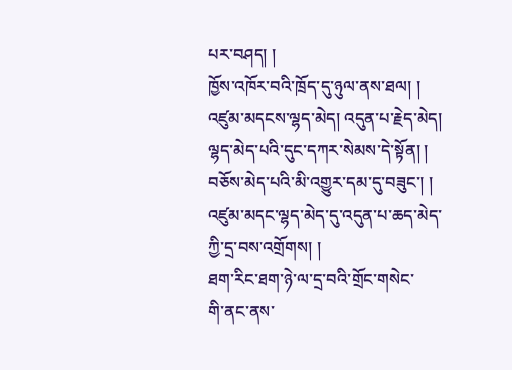པར་བཤད། །
ཁྱོས་འཁོར་བའི་ཁྲོད་དུ་ཉུལ་ནས་ཐལ། །
འཛུམ་མདངས་ལྷད་མེད། འདུན་པ་རྗེད་མེད།
ལྷད་མེད་པའི་དུང་དཀར་སེམས་དེ་སྟོན། །
བཅོས་མེད་པའི་མི་འགྱུར་དམ་དུ་བཟུང་། །
འཛུམ་མདང་ལྷད་མེད་དུ་འདུན་པ་ཆད་མེད་
ཀྱི་དྲ་བས་འགྲོགས། །
ཐག་རིང་ཐག་ཉེ་ལ་དྲ་བའི་གྲོང་གསེང་
གི་ནང་ནས་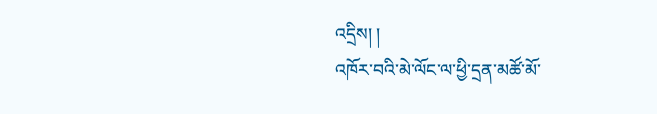འདྲིས། །
འཁོར་བའི་མེ་ལོང་ལ་ཕྱི་དྲན་མཚོ་མོ་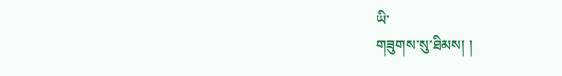ཡི་
གཟུགས་སུ་ཐིམས། །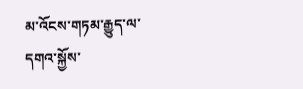མ་འོངས་གཏམ་རྒྱུད་ལ་དགའ་སྐྱོས་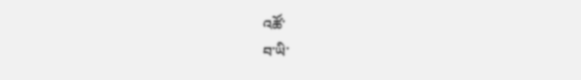འཚོ་
བ་ཡི་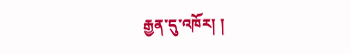རྒྱན་དུ་འཁོར། །